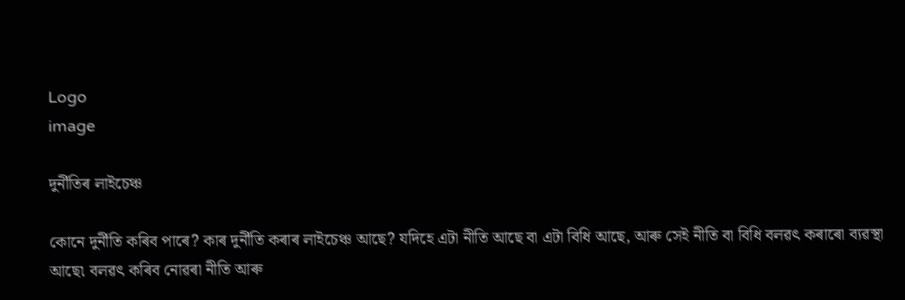Logo
image

দুৰ্নীতিৰ লাইচেঞ্চ

কোনে দুৰ্নীতি কৰিব পাৰে? কাৰ দুৰ্নীতি কৰাৰ লাইচেঞ্চ আছে? যদিহে এটা নীতি আছে বা এটা বিধি আছে, আৰু সেই নীতি বা বিধি বলৱৎ কৰাৰো ব্যৱস্থা আছে৷ বলৱৎ কৰিব নোৱৰা নীতি আৰু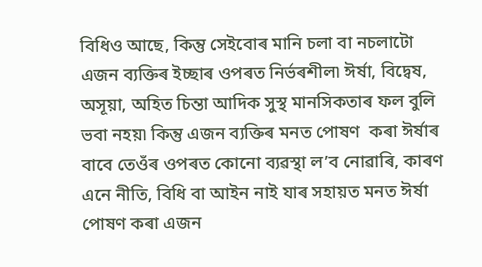বিধিও আছে, কিন্তু সেইবোৰ মানি চলা বা নচলাটো এজন ব্যক্তিৰ ইচ্ছাৰ ওপৰত নিৰ্ভৰশীল৷ ঈৰ্ষা, বিদ্বেষ, অসূয়া, অহিত চিন্তা আদিক সুস্থ মানসিকতাৰ ফল বুলি ভবা নহয়৷ কিন্তু এজন ব্যক্তিৰ মনত পোষণ  কৰা ঈৰ্ষাৰ বাবে তেওঁৰ ওপৰত কোনো ব্যৱস্থা ল’ব নোৱাৰি, কাৰণ এনে নীতি, বিধি বা আইন নাই যাৰ সহায়ত মনত ঈৰ্ষা পোষণ কৰা এজন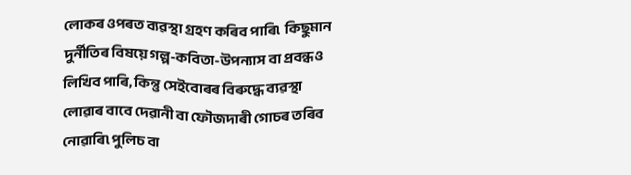লোকৰ ওপৰত ব্যৱস্থা গ্ৰহণ কৰিব পাৰি৷  কিছুমান দুৰ্নীতিৰ বিষয়ে গল্প-কবিতা-উপন্যাস বা প্ৰবন্ধও লিখিব পাৰি, কিন্তু সেইবোৰৰ বিৰুদ্ধে ব্যৱস্থা লোৱাৰ বাবে দেৱানী বা ফৌজদাৰী গোচৰ তৰিব নোৱাৰি৷ পুলিচ বা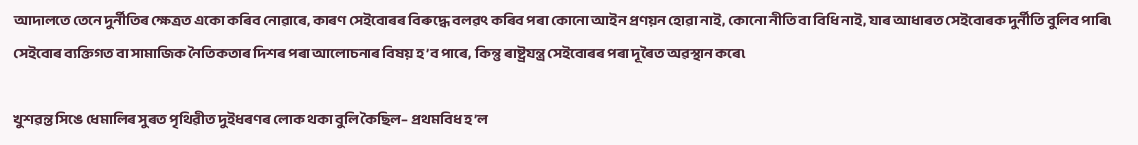আদালতে তেনে দুৰ্নীতিৰ ক্ষেত্ৰত একো কৰিব নোৱাৰে, কাৰণ সেইবোৰৰ বিৰুদ্ধে বলৱৎ কৰিব পৰা কোনো আইন প্ৰণয়ন হোৱা নাই, কোনো নীতি বা বিধি নাই, যাৰ আধাৰত সেইবোৰক দুৰ্নীতি বুলিব পাৰি৷ সেইবোৰ ব্যক্তিগত বা সামাজিক নৈতিকতাৰ দিশৰ পৰা আলোচনাৰ বিষয় হ’ব পাৰে,  কিন্তু ৰাষ্ট্ৰযন্ত্ৰ সেইবোৰৰ পৰা দূৰৈত অৱস্থান কৰে৷

খুশৱন্ত সিঙে ধেমালিৰ সুৰত পৃথিৱীত দুইধৰণৰ লোক থকা বুলি কৈছিল– প্ৰথমবিধ হ’ল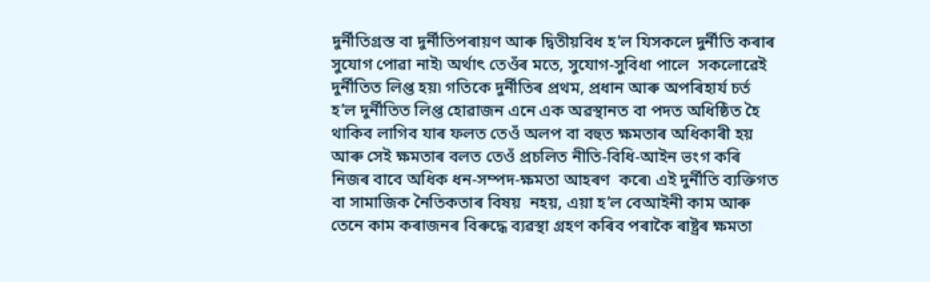দুৰ্নীতিগ্ৰস্ত বা দুৰ্নীতিপৰায়ণ আৰু দ্বিতীয়বিধ হ’ল যিসকলে দুৰ্নীতি কৰাৰ সুযোগ পোৱা নাই৷ অৰ্থাৎ তেওঁৰ মতে, সুযোগ-সুবিধা পালে  সকলোৱেই দুৰ্নীতিত লিপ্ত হয়৷ গতিকে দুৰ্নীতিৰ প্ৰথম, প্ৰধান আৰু অপৰিহাৰ্য চৰ্ত হ’ল দুৰ্নীতিত লিপ্ত হোৱাজন এনে এক অৱস্থানত বা পদত অধিষ্ঠিত হৈ থাকিব লাগিব যাৰ ফলত তেওঁ অলপ বা বহুত ক্ষমতাৰ অধিকাৰী হয় আৰু সেই ক্ষমতাৰ বলত তেওঁ প্ৰচলিত নীতি-বিধি-আইন ভংগ কৰি নিজৰ বাবে অধিক ধন-সম্পদ-ক্ষমতা আহৰণ  কৰে৷ এই দুৰ্নীতি ব্যক্তিগত বা সামাজিক নৈতিকতাৰ বিষয়  নহয়, এয়া হ’ল বেআইনী কাম আৰু তেনে কাম কৰাজনৰ বিৰুদ্ধে ব্যৱস্থা গ্ৰহণ কৰিব পৰাকৈ ৰাষ্ট্ৰৰ ক্ষমতা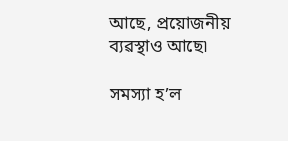আছে, প্ৰয়োজনীয় ব্যৱস্থাও আছে৷

সমস্যা হ’ল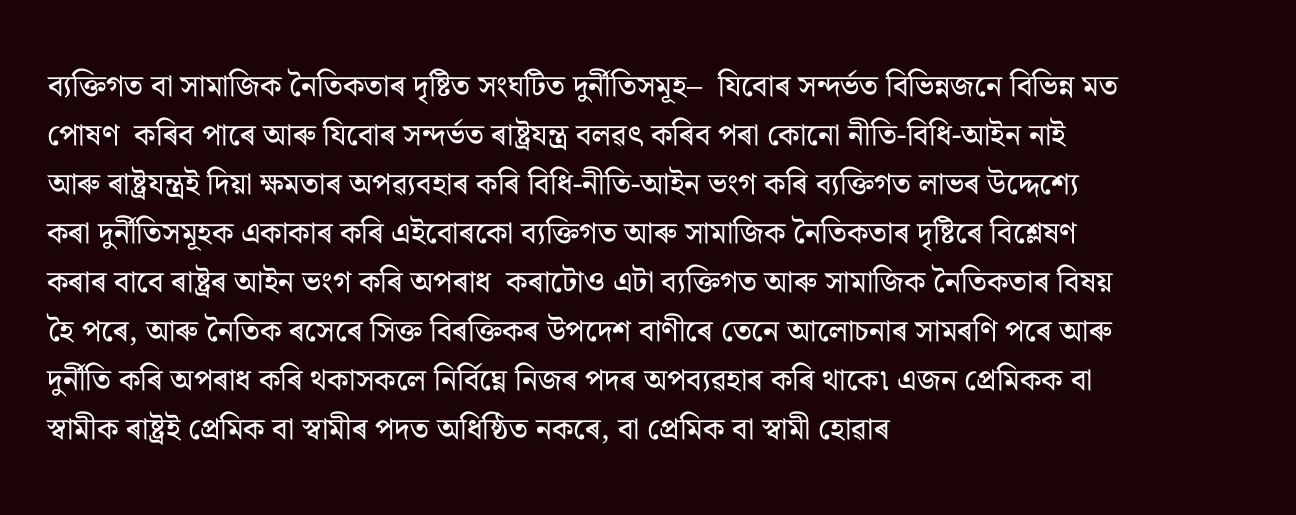ব্যক্তিগত বা সামাজিক নৈতিকতাৰ দৃষ্টিত সংঘটিত দুৰ্নীতিসমূহ–  যিবোৰ সন্দৰ্ভত বিভিন্নজনে বিভিন্ন মত পোষণ  কৰিব পাৰে আৰু যিবোৰ সন্দৰ্ভত ৰাষ্ট্ৰযন্ত্ৰ বলৱৎ কৰিব পৰা কোনো নীতি-বিধি-আইন নাই আৰু ৰাষ্ট্ৰযন্ত্ৰই দিয়া ক্ষমতাৰ অপৱ্যবহাৰ কৰি বিধি-নীতি-আইন ভংগ কৰি ব্যক্তিগত লাভৰ উদ্দেশ্যে কৰা দুৰ্নীতিসমূহক একাকাৰ কৰি এইবোৰকো ব্যক্তিগত আৰু সামাজিক নৈতিকতাৰ দৃষ্টিৰে বিশ্লেষণ কৰাৰ বাবে ৰাষ্ট্ৰৰ আইন ভংগ কৰি অপৰাধ  কৰাটোও এটা ব্যক্তিগত আৰু সামাজিক নৈতিকতাৰ বিষয় হৈ পৰে, আৰু নৈতিক ৰসেৰে সিক্ত বিৰক্তিকৰ উপদেশ বাণীৰে তেনে আলোচনাৰ সামৰণি পৰে আৰু দুৰ্নীতি কৰি অপৰাধ কৰি থকাসকলে নিৰ্বিঘ্নে নিজৰ পদৰ অপব্যৱহাৰ কৰি থাকে৷ এজন প্ৰেমিকক বা স্বামীক ৰাষ্ট্ৰই প্ৰেমিক বা স্বামীৰ পদত অধিষ্ঠিত নকৰে, বা প্ৰেমিক বা স্বামী হোৱাৰ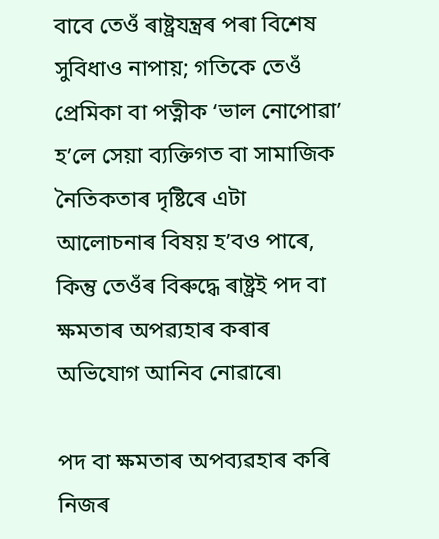বাবে তেওঁ ৰাষ্ট্ৰযন্ত্ৰৰ পৰা বিশেষ সুবিধাও নাপায়; গতিকে তেওঁ প্ৰেমিকা বা পত্নীক ‘ভাল নোপোৱা’ হ’লে সেয়া ব্যক্তিগত বা সামাজিক নৈতিকতাৰ দৃষ্টিৰে এটা আলোচনাৰ বিষয় হ’বও পাৰে, কিন্তু তেওঁৰ বিৰুদ্ধে ৰাষ্ট্ৰই পদ বা ক্ষমতাৰ অপৱ্যহাৰ কৰাৰ অভিযোগ আনিব নোৱাৰে৷

পদ বা ক্ষমতাৰ অপব্যৱহাৰ কৰি নিজৰ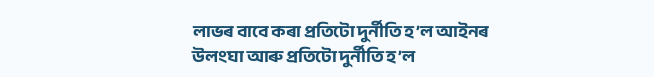লাভৰ বাবে কৰা প্ৰতিটো দুৰ্নীতি হ’ল আইনৰ উলংঘা আৰু প্ৰতিটো দুৰ্নীতি হ’ল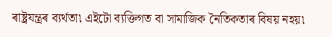ৰাষ্ট্ৰযন্ত্ৰৰ ব্যৰ্থতা৷ এইটো ব্যক্তিগত বা সামাজিক নৈতিকতাৰ বিষয় নহয়৷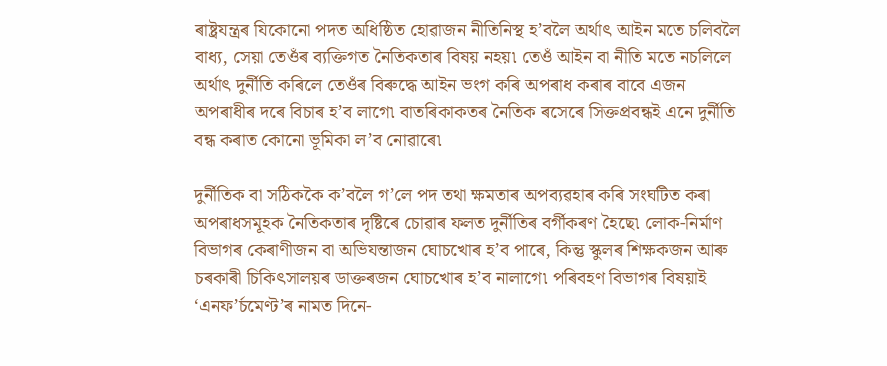ৰাষ্ট্ৰযন্ত্ৰৰ যিকোনো পদত অধিষ্ঠিত হোৱাজন নীতিনিস্থ হ’বলৈ অৰ্থাৎ আইন মতে চলিবলৈ বাধ্য, সেয়া তেওঁৰ ব্যক্তিগত নৈতিকতাৰ বিষয় নহয়৷ তেওঁ আইন বা নীতি মতে নচলিলে অৰ্থাৎ দুৰ্নীতি কৰিলে তেওঁৰ বিৰুদ্ধে আইন ভংগ কৰি অপৰাধ কৰাৰ বাবে এজন অপৰাধীৰ দৰে বিচাৰ হ’ব লাগে৷ বাতৰিকাকতৰ নৈতিক ৰসেৰে সিক্তপ্ৰবন্ধই এনে দুৰ্নীতি বন্ধ কৰাত কোনো ভূমিকা ল’ব নোৱাৰে৷

দুৰ্নীতিক বা সঠিককৈ ক’বলৈ গ’লে পদ তথা ক্ষমতাৰ অপব্যৱহাৰ কৰি সংঘটিত কৰা অপৰাধসমূহক নৈতিকতাৰ দৃষ্টিৰে চোৱাৰ ফলত দুৰ্নীতিৰ বৰ্গীকৰণ হৈছে৷ লোক-নিৰ্মাণ বিভাগৰ কেৰাণীজন বা অভিযন্তাজন ঘোচখোৰ হ’ব পাৰে, কিন্তু স্কুলৰ শিক্ষকজন আৰু চৰকাৰী চিকিৎসালয়ৰ ডাক্তৰজন ঘোচখোৰ হ’ব নালাগে৷ পৰিবহণ বিভাগৰ বিষয়াই ‘এনফ’ৰ্চমেণ্ট’ৰ নামত দিনে-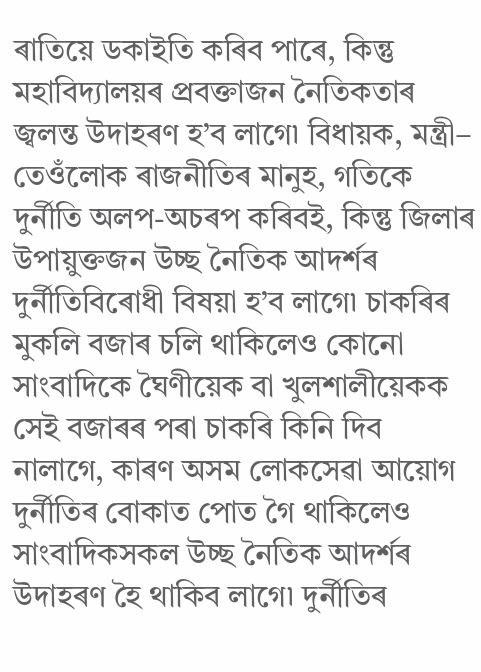ৰাতিয়ে ডকাইতি কৰিব পাৰে, কিন্তু মহাবিদ্যালয়ৰ প্ৰবক্তাজন নৈতিকতাৰ জ্বলন্ত উদাহৰণ হ’ব লাগে৷ বিধায়ক, মন্ত্ৰী– তেওঁলোক ৰাজনীতিৰ মানুহ, গতিকে দুৰ্নীতি অলপ-অচৰপ কৰিবই, কিন্তু জিলাৰ উপায়ুক্তজন উচ্ছ নৈতিক আদৰ্শৰ দুৰ্নীতিবিৰোধী বিষয়া হ’ব লাগে৷ চাকৰিৰ মুকলি বজাৰ চলি থাকিলেও কোনো সাংবাদিকে ঘৈণীয়েক বা খুলশালীয়েকক সেই বজাৰৰ পৰা চাকৰি কিনি দিব নালাগে, কাৰণ অসম লোকসেৱা আয়োগ দুৰ্নীতিৰ বোকাত পোত গৈ থাকিলেও সাংবাদিকসকল উচ্ছ নৈতিক আদৰ্শৰ উদাহৰণ হৈ থাকিব লাগে৷ দুৰ্নীতিৰ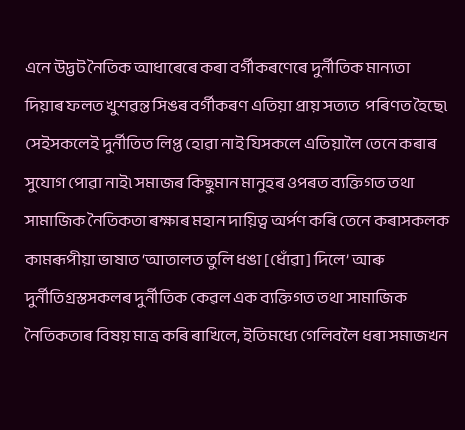এনে উদ্ভট নৈতিক আধাৰেৰে কৰা বৰ্গীকৰণেৰে দুৰ্নীতিক মান্যতা দিয়াৰ ফলত খুশৱন্ত সিঙৰ বৰ্গীকৰণ এতিয়া প্ৰায় সত্যত  পৰিণত হৈছে৷ সেইসকলেই দুৰ্নীতিত লিপ্ত হোৱা নাই যিসকলে এতিয়ালৈ তেনে কৰাৰ সুযোগ পোৱা নাই৷ সমাজৰ কিছুমান মানুহৰ ওপৰত ব্যক্তিগত তথা সামাজিক নৈতিকতা ৰক্ষাৰ মহান দায়িত্ব অৰ্পণ কৰি তেনে কৰাসকলক কামৰূপীয়া ভাষাত ‘আতালত তুলি ধঙা [ধোঁৱা] দিলে’ আৰু দুৰ্নীতিগ্ৰস্তসকলৰ দুৰ্নীতিক কেৱল এক ব্যক্তিগত তথা সামাজিক নৈতিকতাৰ বিষয় মাত্ৰ কৰি ৰাখিলে, ইতিমধ্যে গেলিবলৈ ধৰা সমাজখন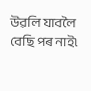উৱলি যাবলৈ বেছি পৰ নাই৷